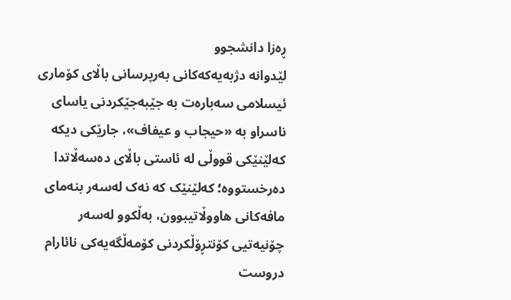ڕەزا دانشجوو
لێدوانە دژبەیەکەکانی بەرپرسانی باڵای کۆماری ئیسلامی سەبارەت بە جێبەجێکردنی یاسای ناسراو بە «حیجاب و عیفاف»، جارێکی دیکە کەلێنێکی قووڵی لە ئاستی باڵای دەسەڵاتدا دەرخستووە؛ کەلێنێک کە نەک لەسەر بنەمای مافەکانی هاووڵاتیبوون، بەڵکوو لەسەر چۆنیەتیی کۆنتڕۆڵکردنی کۆمەڵگەیەکی نائارام دروست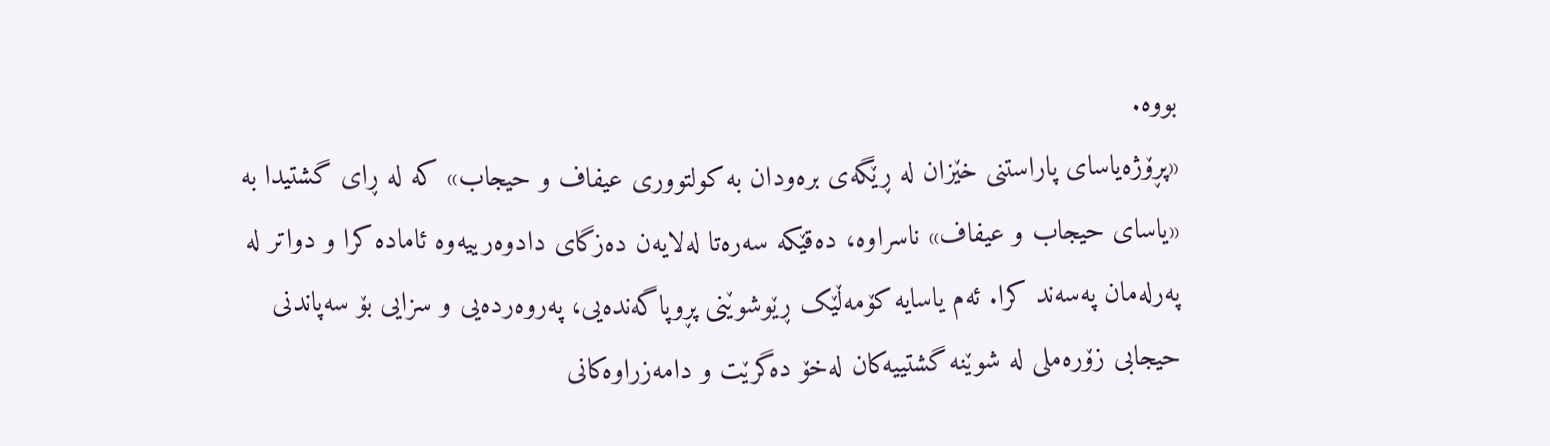بووە.
«پڕۆژەیاسای پاراستنی خێزان لە ڕێگەی برەودان بە کولتووری عیفاف و حیجاب» کە لە ڕای گشتیدا بە «یاسای حیجاب و عیفاف» ناسراوە، دەقێکە سەرەتا لەلایەن دەزگای دادوەرییەوە ئامادە کرا و دواتر لە پەرلەمان پەسەند کرا. ئەم یاسایە کۆمەڵێک ڕێوشوێنی پڕوپاگەندەیی، پەروەردەیی و سزایی بۆ سەپاندنی حیجابی زۆرەملی لە شوێنە گشتییەکان لەخۆ دەگرێت و دامەزراوەکانی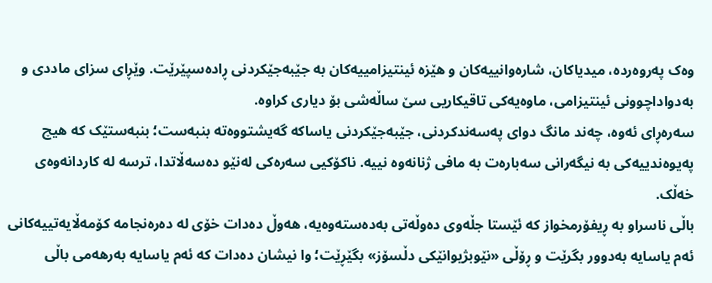وەک پەروەردە، میدیاکان، شارەوانییەکان و هێزە ئینتیزامییەکان بە جێبەجێکردنی ڕادەسپێرێت. وێڕای سزای ماددی و بەدواداچوونی ئینتیزامی، ماوەیەکی تاقیکاریی سێ ساڵەشی بۆ دیاری کراوە.
سەرەڕای ئەوە، چەند مانگ دوای پەسەندکردنی، جێبەجێکردنی یاساکە گەیشتووەتە بنبەست؛ بنبەستێک کە هیچ پەیوەندییەکی بە نیگەرانی سەبارەت بە مافی ژنانەوە نییە. ناکۆکیی سەرەکی لەنێو دەسەڵاتدا، ترسە لە کاردانەوەی خەڵک.
باڵی ناسراو بە ڕیفۆرمخواز کە ئێستا جڵەوی دەوڵەتی بەدەستەوەیە، هەوڵ دەدات خۆی لە دەرەنجامە کۆمەڵایەتییەکانی ئەم یاسایە بەدوور بگرێت و ڕۆڵی «نێوبژیوانێکی دڵسۆز» بگێڕێت؛ وا نیشان دەدات کە ئەم یاسایە بەرهەمی باڵی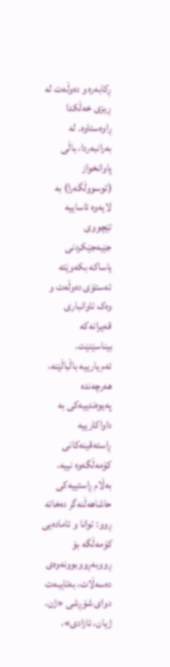ڕکابەرە و دەوڵەت لە ڕیزی خەڵکدا ڕاوەستاوە. لە بەرانبەردا، باڵی پاوانخواز (ئوسووڵگەرا) بە لایەوە ئاساییە تێچووی جێبەجێکردنی یاساکە بکەوێتە ئەستۆی دەوڵەت و وەک تاوانباری قەیرانەکە بیناسێنێت.
ئەم یارییە باڵباڵێنە، هەرچەندە پەیوەندییەکی بە داواکارییە ڕاستەقینەکانی کۆمەڵگەوە نییە، بەڵام ڕاستییەکی حاشاهەڵنەگر دەخاتە ڕوو: توانا و ئامادەیی کۆمەڵگە بۆ ڕووبەڕووبوونەوەی دەسەڵات، بەتایبەت دوای شۆڕشی «ژن، ژیان، ئازادی»،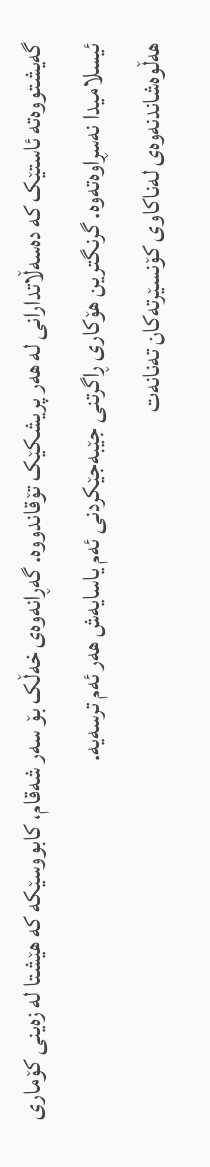گەیشتووەتە ئاستێک کە دەسەڵاتدارانی لە هەر پریشکێک تۆقاندووە. گەڕانەوەی خەڵک بۆ سەر شەقام، کابووسێکە کە هێشتا لە زەینی کۆماری ئیسلامیدا نەسڕاوەتەوە. گرنگترین هۆکاری ڕاگرتنی جێبەجێکردنی ئەم یاسایەش هەر ئەم ترسەیە.
هەڵوەشاندنەوەی لەناکاوی کۆنسێرتەکان تەنانەت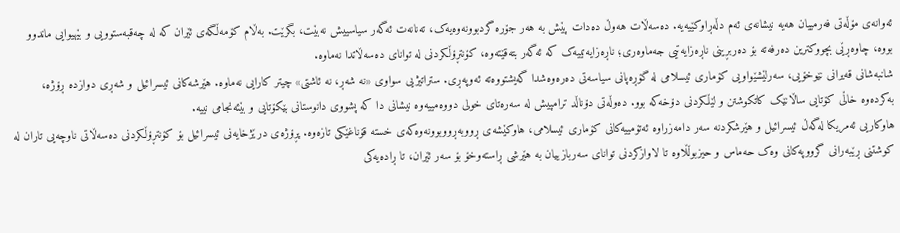ئەوانەی مۆڵەتی فەرمییان هەیە نیشانەی ئەم دڵەڕاوکێیەیە. دەسەڵات هەوڵ دەدات پێش بە هەر جۆرە گردبوونەوەیەک، تەنانەت ئەگەر سیاسییش نەبێت، بگرێت. بەڵام کۆمەڵگەی ئێران کە لە چەقبەستوویی و بێهیوایی ماندوو بووە، چاوەڕێی بچووکترین دەرفەتە بۆ دەربڕینی ناڕەزایەتیی جەماوەری؛ ناڕەزایەتییەک کە ئەگەر بتەقێتەوە، کۆنتڕۆڵکردنی لە توانای دەسەڵاتدا نەماوە.
شانبەشانی قەیرانی نێوخۆیی، سەرلێشێواویی کۆماری ئیسلامی لە گۆڕەپانی سیاسەتی دەرەوەشدا گەیشتووەتە ئەوپەڕی. ستراتیژیی سواوی «نە شەڕ، نە ئاشتی» چیتر کارایی نەماوە. هێرشەکانی ئیسرائیل و شەڕی دوازدە ڕۆژە، بەکردەوە خاڵی کۆتایی ساڵانێک کاتکوشتن و لێڵکردنی دۆخەکە بوو. دەوڵەتی دۆناڵد ترامپیش لە سەرەتای خولی دووەمییەوە نیشانی دا کە پشووی دانوستانی بێکۆتایی و بێئەنجامی نییە.
هاوکاریی ئەمریکا لەگەڵ ئیسرائیل و هێرشکردنە سەر دامەزراوە ئەتۆمییەکانی کۆماری ئیسلامی، هاوکێشەی ڕووبەڕووبوونەوەکەی خستە قۆناغێکی تازەوە. پڕۆژەی درێژخایەنی ئیسرائیل بۆ کۆنتڕۆڵکردنی دەسەڵاتی ناوچەیی تاران لە کوشتنی ڕێبەرانی گرووپەکانی وەک حەماس و حیزبوڵڵاوە تا لاوازکردنی توانای سەربازییان بە هێرشی ڕاستەوخۆ بۆ سەر ئێران، تا ڕادەیەکی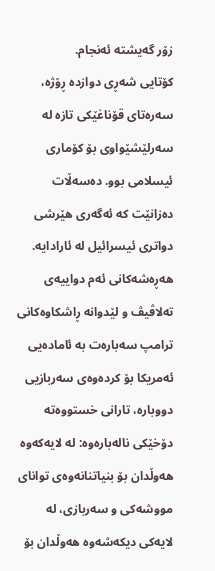زۆر گەیشتە ئەنجام.
کۆتایی شەڕی دوازدە ڕۆژە، سەرەتای قۆناغێکی تازە لە سەرلێشێواوی بۆ کۆماری ئیسلامی بوو. دەسەڵات دەزانێت کە ئەگەری هێرشی دواتری ئیسرائیل لە ئارادایە. هەڕەشەکانی ئەم دواییەی تەلاڤیڤ و لێدوانە ڕاشکاوەکانی ترامپ سەبارەت بە ئامادەیی ئەمریکا بۆ کردەوەی سەربازیی دووبارە، تارانی خستووەتە دۆخێکی نالەبارەوە: لە لایەکەوە هەوڵدان بۆ بنیاتنانەوەی توانای مووشەکی و سەربازی، لە لایەکی دیکەشەوە هەوڵدان بۆ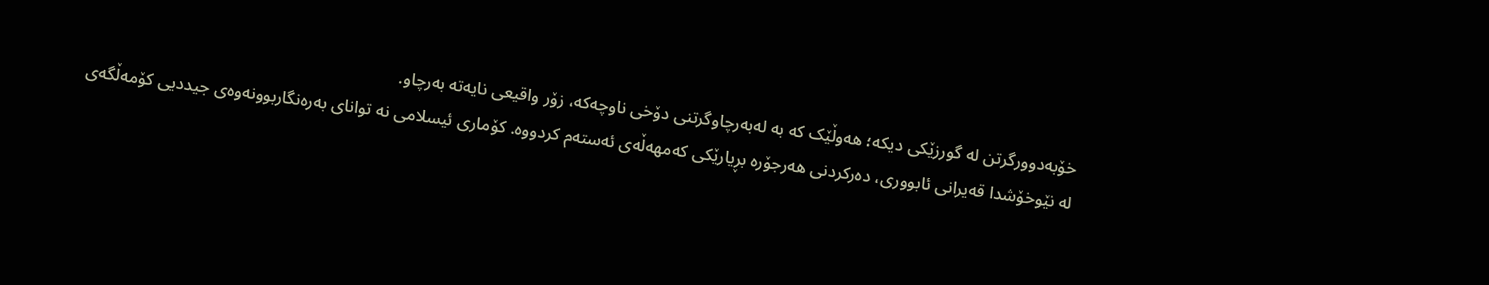خۆبەدوورگرتن لە گورزێکی دیکە؛ هەوڵێک کە بە لەبەرچاوگرتنی دۆخی ناوچەکە، زۆر واقیعی نایەتە بەرچاو.
لە نێوخۆشدا قەیرانی ئابووری، دەرکردنی هەرجۆرە بڕیارێکی کەمهەڵەی ئەستەم کردووە. کۆماری ئیسلامی نە توانای بەرەنگاربوونەوەی جیددیی کۆمەڵگەی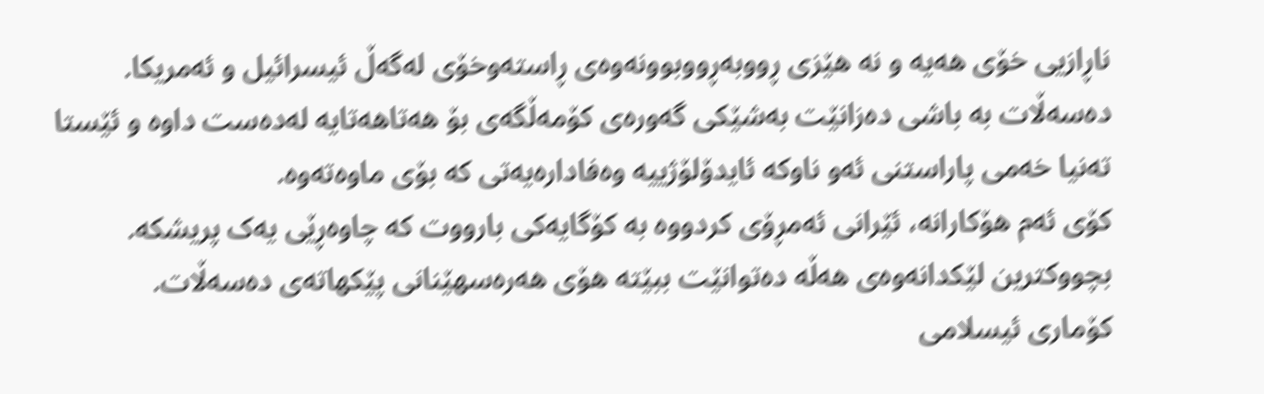ناڕازیی خۆی هەیە و نە هێزی ڕووبەڕووبوونەوەی ڕاستەوخۆی لەگەڵ ئیسرائیل و ئەمریکا. دەسەڵات بە باشی دەزانێت بەشێکی گەورەی کۆمەڵگەی بۆ هەتاهەتایە لەدەست داوە و ئێستا تەنیا خەمی پاراستنی ئەو ناوکە ئایدۆلۆژییە وەفادارەیەتی کە بۆی ماوەتەوە.
کۆی ئەم هۆکارانە، ئێرانی ئەمڕۆی کردووە بە کۆگایەکی بارووت کە چاوەڕێی یەک پریشکە. بچووکترین لێکدانەوەی هەڵە دەتوانێت ببێتە هۆی هەرەسهێنانی پێکهاتەی دەسەڵات.
کۆماری ئیسلامی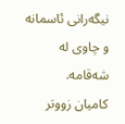نیگەرانی ئاسمانە و چاوی لە شەقامە.
کامیان زووتر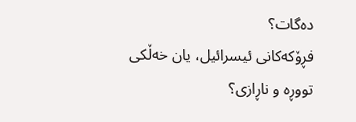دەگات؟
فڕۆکەکانی ئیسرائیل، یان خەڵکی تووڕە و ناڕازی؟